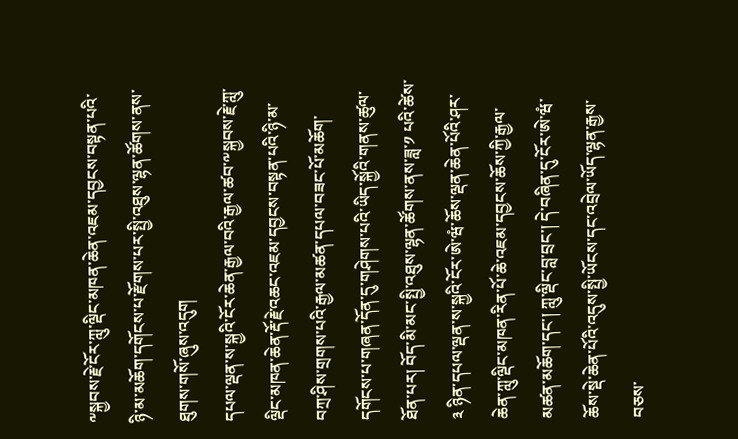༸སྐྱབས་རྗེ་ངོར་ཀླུ་ལྡིང་མཁན་ཆེན་འཇམ་དབྱངས་བསྟན་པའི་ཉི་མ་མཆོག་དགོངས་པ་རྫོགས་པར་སྤྱི་འཐུས་ལྷན་ཚོགས་ནས་ཐུགས་གསོ་ཞུས་འདུག
དཔལ་ལྡན་ས་སྐྱའི་ངོར་ཆེན་རྒྱལ་བའི་རྒྱལ་ཚབ་༸སྐྱབས་རྗེ་ཀླུ་ལྡིང་མཁན་ཆེན་རྡོ་རྗེ་འཆང་འཇམ་དབྱངས་བསྟན་པའི་ཉི་མ་བཀྲ་ཤིས་གྲགས་པའི་རྒྱལ་མཚན་དཔལ་བཟང་པོ་མཆོག་དགོངས་པ་གཞན་དོན་དུ་གཤེགས་པའི་ཡིད་སྐྱོའི་གནས་ཚུལ་ཐོན་པར། བོད་མི་མང་སྤྱི་འཐུས་ལྷན་ཚོགས་ནས་ཟླ་༡ པའི་ཚེས་༣ ཉིན་དཔལ་ལྡན་ས་སྐྱའི་ངོར་ཨེ་ཝཾ་ཆོས་ལྡན་ཆེན་པོའི་ཤར་ཆེན་ཀླུ་ལྡིང་མཁན་རིན་པོ་ཆེ་འཇམ་དབྱངས་ཆོས་ཀྱི་རྒྱལ་མཚན་མཆོག་དང་། ཀླུ་ལྡིང་བླ་བྲང་། དེ་བཞིན་དུ་ངོར་ཨེ་ཝཾ་ཆོས་སྡེ་ཆེན་པོའི་འདུས་སྤྱི་ཡོངས་དང་འབྲེལ་ཡོད་ལྷན་རྒྱས་བཅས་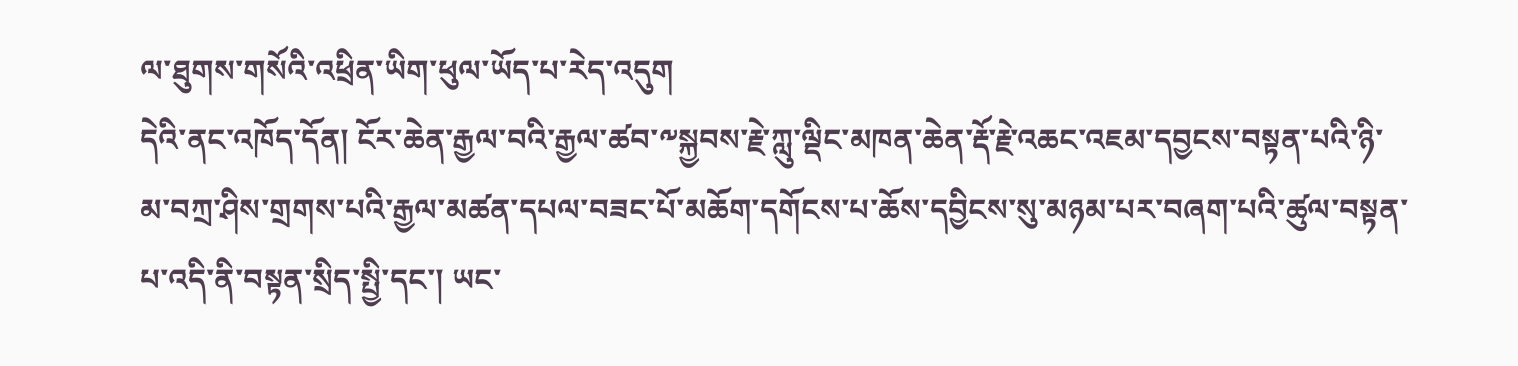ལ་ཐུགས་གསོའི་འཕྲིན་ཡིག་ཕུལ་ཡོད་པ་རེད་འདུག
དེའི་ནང་འཁོད་དོན། ངོར་ཆེན་རྒྱལ་བའི་རྒྱལ་ཚབ་༸སྐྱབས་རྗེ་ཀླུ་ལྡིང་མཁན་ཆེན་རྡོ་རྗེ་འཆང་འཇམ་དབྱངས་བསྟན་པའི་ཉི་མ་བཀྲ་ཤིས་གྲགས་པའི་རྒྱལ་མཚན་དཔལ་བཟང་པོ་མཆོག་དགོངས་པ་ཆོས་དབྱིངས་སུ་མཉམ་པར་བཞག་པའི་ཚུལ་བསྟན་པ་འདི་ནི་བསྟན་སྲིད་སྤྱི་དང་། ཡང་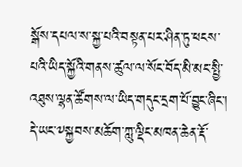སྒོས་དཔལ་ས་སྐྱ་པའི་བསྟན་པར་ཤིན་ཏུ་ཕངས་པའི་ཡིད་སྐྱོའི་གནས་ཚུལ་ལ་སོང་བོད་མི་མང་སྤྱི་འཐུས་ལྷན་ཚོགས་ལ་ཡིད་གདུང་དྲག་པོ་བྱུང་ཞིང་། དེ་ཡང་༸སྐྱབས་མཆོག་ཀླུ་ལྡིང་མཁན་ཆེན་རྡོ་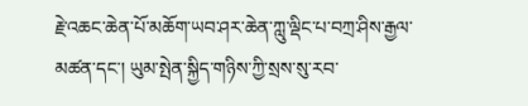རྗེ་འཆང་ཆེན་པོ་མཆོག་ཡབ་ཤར་ཆེན་ཀླུ་ལྡིང་པ་བཀྲ་ཤིས་རྒྱལ་མཚན་དང་། ཡུམ་སྤེན་སྐྱིད་གཉིས་ཀྱི་སྲས་སུ་རབ་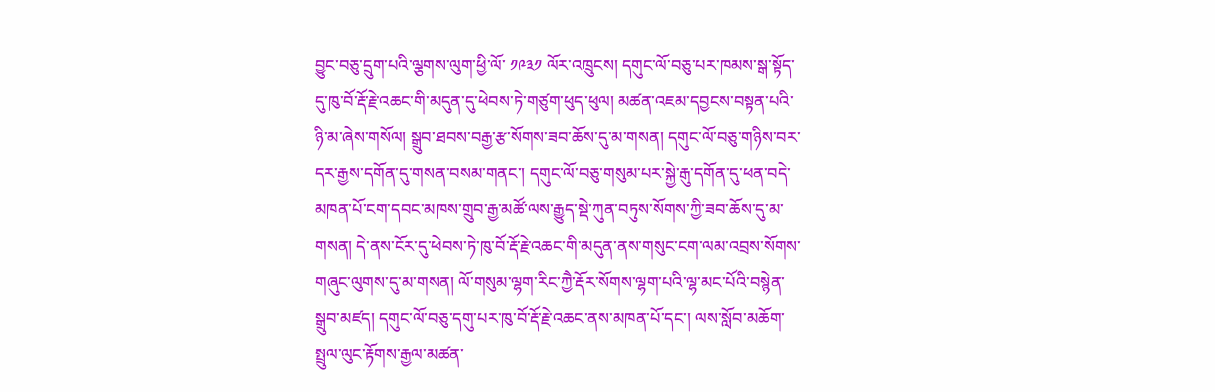བྱུང་བཅུ་དྲུག་པའི་ལྕགས་ལུག་ཕྱི་ལོ་ ༡༩༣༡ ལོར་འཁྲུངས། དགུང་ལོ་བཅུ་པར་ཁམས་སྒ་སྟོད་དུ་ཁུ་བོ་རྡོ་རྗེ་འཆང་གི་མདུན་དུ་ཕེབས་ཏེ་གཙུག་ཕུད་ཕུལ། མཚན་འཇམ་དབྱངས་བསྟན་པའི་ཉི་མ་ཞེས་གསོལ། སྒྲུབ་ཐབས་བརྒྱ་རྩ་སོགས་ཟབ་ཆོས་དུ་མ་གསན། དགུང་ལོ་བཅུ་གཉིས་བར་དར་རྒྱས་དགོན་དུ་གསན་བསམ་གནང་། དགུང་ལོ་བཅུ་གསུམ་པར་སྐྱེ་རྒུ་དགོན་དུ་ཕན་བདེ་མཁན་པོ་ངག་དབང་མཁས་གྲུབ་རྒྱ་མཚོ་ལས་རྒྱུད་སྡེ་ཀུན་བཏུས་སོགས་ཀྱི་ཟབ་ཆོས་དུ་མ་གསན། དེ་ནས་ངོར་དུ་ཕེབས་ཏེ་ཁུ་བོ་རྡོ་རྗེ་འཆང་གི་མདུན་ནས་གསུང་ངག་ལམ་འབྲས་སོགས་གཞུང་ལུགས་དུ་མ་གསན། ལོ་གསུམ་ལྷག་རིང་ཀྱཻ་རྡོར་སོགས་ལྷག་པའི་ལྷ་མང་པོའི་བསྙེན་སྒྲུབ་མཛད། དགུང་ལོ་བཅུ་དགུ་པར་ཁུ་བོ་རྡོ་རྗེ་འཆང་ནས་མཁན་པོ་དང་། ལས་སློབ་མཆོག་སྤྲུལ་ལུང་རྟོགས་རྒྱལ་མཚན་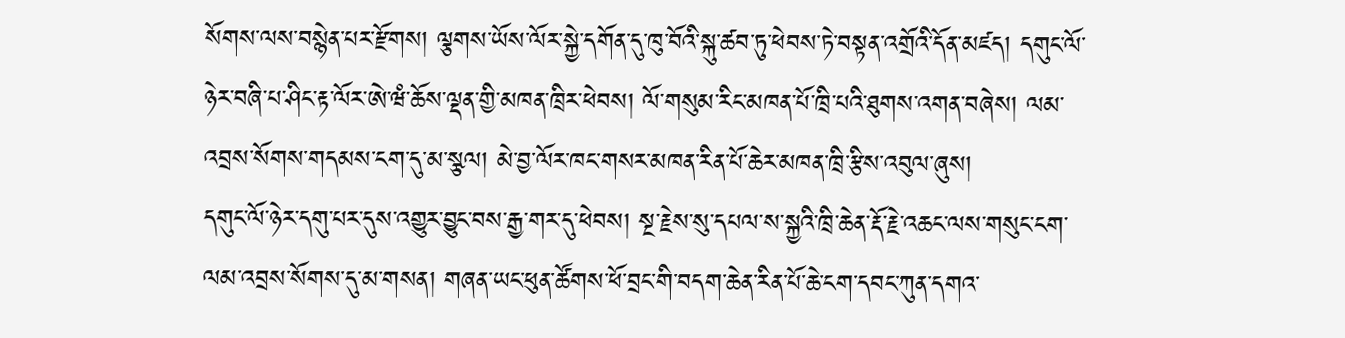སོགས་ལས་བསྙེན་པར་རྫོགས། ལྕགས་ཡོས་ལོར་སྐྱེ་དགོན་དུ་ཁུ་བོའི་སྐུ་ཚབ་ཏུ་ཕེབས་ཏེ་བསྟན་འགྲོའི་དོན་མཛད། དགུང་ལོ་ཉེར་བཞི་པ་ཤིང་རྟ་ལོར་ཨེ་ཝཾ་ཆོས་ལྡན་གྱི་མཁན་ཁྲིར་ཕེབས། ལོ་གསུམ་རིང་མཁན་པོ་ཁྲི་པའི་ཐུགས་འགན་བཞེས། ལམ་འབྲས་སོགས་གདམས་ངག་དུ་མ་སྩལ། མེ་བྱ་ལོར་ཁང་གསར་མཁན་རིན་པོ་ཆེར་མཁན་ཁྲི་རྩིས་འབུལ་ཞུས།
དགུང་ལོ་ཉེར་དགུ་པར་དུས་འགྱུར་བྱུང་བས་རྒྱ་གར་དུ་ཕེབས། སྔ་རྗེས་སུ་དཔལ་ས་སྐྱའི་ཁྲི་ཆེན་རྡོ་རྗེ་འཆང་ལས་གསུང་ངག་ལམ་འབྲས་སོགས་དུ་མ་གསན། གཞན་ཡང་ཕུན་ཚོགས་ཕོ་བྲང་གི་བདག་ཆེན་རིན་པོ་ཆེ་ངག་དབང་ཀུན་དགའ་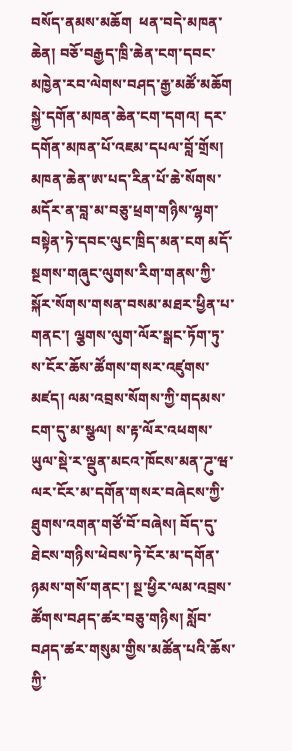བསོད་ནམས་མཆོག  ཕན་བདེ་མཁན་ཆེན། བཅོ་བརྒྱད་ཁྲི་ཆེན་ངག་དབང་མཁྱེན་རབ་ལེགས་བཤད་རྒྱ་མཚོ་མཆོག སྐྱེ་དགོན་མཁན་ཆེན་ངག་དགའ། དར་དགོན་མཁན་པོ་འཇམ་དཔལ་བློ་གྲོས། མཁན་ཆེན་ཨ་པད་རིན་པོ་ཆེ་སོགས་མདོར་ན་བླ་མ་བཅུ་ཕྲག་གཉིས་ལྷག་བསྟེན་ཏེ་དབང་ལུང་ཁྲིད་མན་ངག མདོ་སྔགས་གཞུང་ལུགས་རིག་གནས་ཀྱི་སྐོར་སོགས་གསན་བསམ་མཐར་ཕྱིན་པ་གནང་། ལྕགས་ལུག་ལོར་སྒང་ཏོག་ཏུ་ས་ངོར་ཆོས་ཚོགས་གསར་འཛུགས་མཛད། ལམ་འབྲས་སོགས་ཀྱི་གདམས་ངག་དུ་མ་སྩལ། ས་རྟ་ལོར་འཕགས་ཡུལ་སྡེ་ར་ལྡུན་མངའ་ཁོངས་མན་ཌུ་ཝ་ལར་ངོར་མ་དགོན་གསར་བཞེངས་ཀྱི་ཐུགས་འགན་གཙོ་བོ་བཞེས། བོད་དུ་ཐེངས་གཉིས་ཕེབས་ཏེ་ངོར་མ་དགོན་ཉམས་གསོ་གནང་། སྔ་ཕྱིར་ལམ་འབྲས་ཚོགས་བཤད་ཚར་བཅུ་གཉིས། སློབ་བཤད་ཚར་གསུམ་གྱིས་མཚོན་པའི་ཆོས་ཀྱི་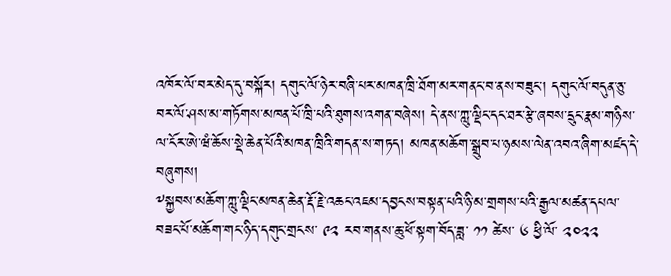འཁོར་ལོ་བར་མེད་དུ་བསྐོར། དགུང་ལོ་ཉེར་བཞི་པར་མཁན་ཁྲི་ཐོག་མར་གནང་བ་ནས་བཟུང་། དགུང་ལོ་བདུན་ཅུ་བར་ལོ་ཤས་མ་གཏོགས་མཁན་པོ་ཁྲི་པའི་ཐུགས་འགན་བཞེས། དེ་ནས་ཀླུ་ལྡིང་དང་ཐར་རྩེ་ཞབས་དྲུང་རྣམ་གཉིས་ལ་ངོར་ཨེ་ཝཾ་ཆོས་སྡེ་ཆེན་པོའི་མཁན་ཁྲིའི་གདན་ས་གཏད། མཁན་མཆོག་སྒྲུབ་པ་ཉམས་ལེན་འབའ་ཞིག་མཛད་དེ་བཞུགས།
༸སྐྱབས་མཆོག་ཀླུ་ལྡིང་མཁན་ཆེན་རྡོ་རྗེ་འཆང་འཇམ་དབྱངས་བསྟན་པའི་ཉི་མ་གྲགས་པའི་རྒྱལ་མཚན་དཔལ་བཟང་པོ་མཆོག་གང་ཉིད་དགུང་གྲངས་ ༩༢ རབ་གནས་ཆུ་ཕོ་སྟག་བོད་ཟླ་ ༡༡ ཚེས་ ༦ ཕྱི་ལོ་ ༢༠༢༢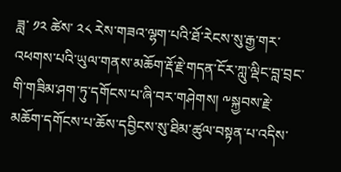ཟླ་ ༡༢ ཚེས་ ༢༨ རེས་གཟའ་ལྷག་པའི་ཐོ་རེངས་སུ་རྒྱ་གར་འཕགས་པའི་ཡུལ་གནས་མཆོག་རྡོ་རྗེ་གདན་ངོར་ཀླུ་ལྡིང་བླ་བྲང་གི་གཟིམ་ཤག་ཏུ་དགོངས་པ་ཞི་བར་གཤེགས། ༸སྐྱབས་རྗེ་མཆོག་དགོངས་པ་ཆོས་དབྱིངས་སུ་ཐིམ་ཚུལ་བསྟན་པ་འདིས་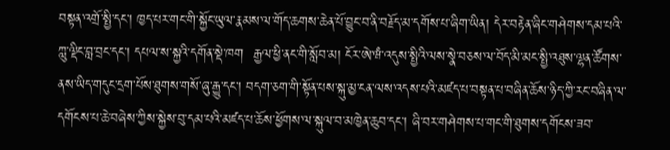བསྟན་འགྲོ་སྤྱི་དང་། ཁྱད་པར་གང་གི་སྐྱོང་ཡུལ་རྣམས་ལ་གོད་ཆགས་ཆེན་པོ་བྱུང་བ་ནི་བརྗོད་མ་དགོས་པ་ཞིག་ཡིན། དེར་བརྟེན་ཞིང་གཤེགས་དམ་པའི་ཀླུ་ལྡིང་བླ་བྲང་དང་། དཔལ་ས་སྐྱའི་དགོན་སྡེ་ཁག  རྒྱལ་ཕྱི་ནང་གི་སློབ་མ། ངོར་ཨེ་ཝཾ་འདུས་སྤྱིའི་ལས་སྣེ་བཅས་ལ་བོད་མི་མང་སྤྱི་འཐུས་ལྷན་ཚོགས་ནས་ཡིད་གདུང་དྲག་པོས་ཐུགས་གསོ་ཞུ་རྒྱུ་དང་། བདག་ཅག་གི་སྟོན་པས་སྐུ་མྱ་ངན་ལས་འདས་པའི་མཛད་པ་བསྟན་པ་བཞིན་ཆོས་ཉིད་ཀྱི་རང་བཞིན་ལ་དགོངས་པ་ཆེ་བཞེས་ཀྱིས་སྐྱེས་བུ་དམ་པའི་མཛད་པ་ཆོས་ཕྱོགས་ལ་སྐུལ་བ་མཁྱེན་ཆུབ་དང་། ཞི་བར་གཤེགས་པ་གང་གི་ཐུགས་དགོངས་ཟབ་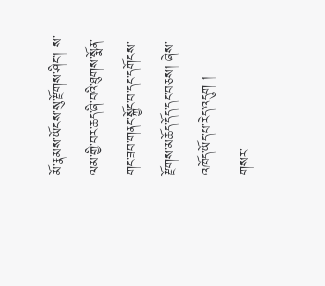མོ་རྣམས་ཡོངས་སུ་རྫོགས་ཤིང་། ས་ལམ་གྱི་བར་ཆད་ཞི་བའི་ཐུགས་སྨོན་གང་ཟབ་གནང་སྐྱོང་བ་དང་དགོངས་རྫོགས་མཆོད་དོད་དང་བཅས། ཞེས་འཁོད་ཡོད་པ་རེད་འདུག །
གསར་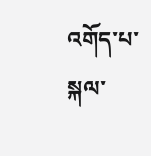འགོད་པ་སྐལ་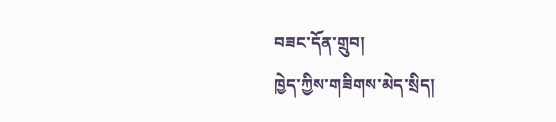བཟང་དོན་གྲུབ།
ཁྱེད་ཀྱིས་གཟིགས་མེད་སྲིད།